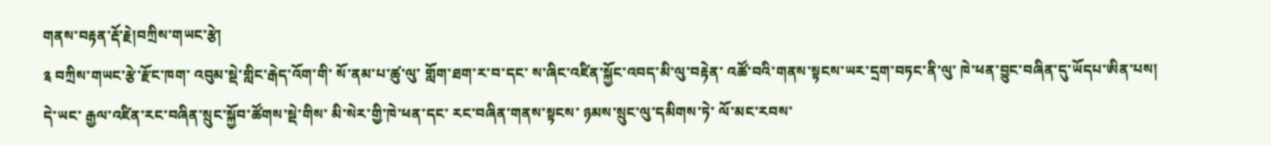གནས་བརྟན་རྡོ་རྗེ།བཀྲིས་གཡང་རྩེ།
༉ བཀྲིས་གཡང་རྩེ་རྫོང་ཁག་ འབུམ་སྡེ་གླིང་རྒེད་འོག་གི་ སོ་ནམ་པ་ཚུ་ལུ་ གློག་ཐག་ར་བ་དང་ ས་ཞིང་འཛིན་སྐྱོང་འབད་མི་ལུ་བརྟེན་ འཚོ་བའི་གནས་སྟངས་ཡར་དྲག་བཏང་ནི་ལུ་ ཁེ་ཕན་བྱུང་བཞིན་དུ་ཡོདཔ་ཨིན་པས།
དེ་ཡང་ རྒྱལ་འཛིན་རང་བཞིན་སྲུང་སྐྱོབ་ཚོགས་སྡེ་གིས་ མི་སེར་གྱི་ཁེ་ཕན་དང་ རང་བཞིན་གནས་སྟངས་ ཉམས་སྲུང་ལུ་དམིགས་ཏེ་ ལོ་མང་རབས་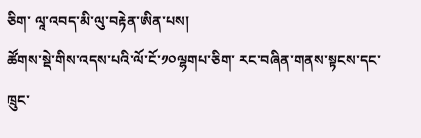ཅིག་ ལཱ་འབད་མི་ལུ་བརྟེན་ཨིན་པས།
ཚོགས་སྡེ་གིས་འདས་པའི་ལོ་ངོ་༡༠ལྷགཔ་ཅིག་ རང་བཞིན་གནས་སྟངས་དང་ ཁྲུང་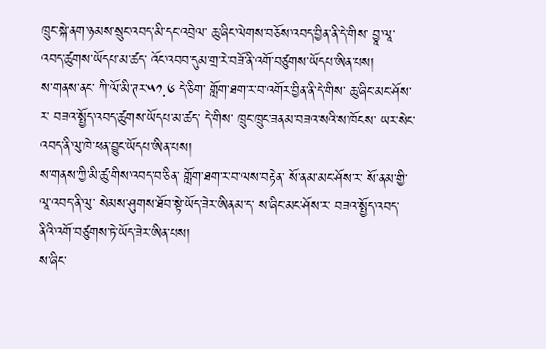ཁྲུང་སྐེ་ནག་ཉམས་སྲུང་འབད་མི་དང་འབྲེལ་ ཆུ་ཞིང་ལེགས་བཅོས་འབད་བྱིན་ནི་དེ་གིས་ བྱཱ་ལཱ་འབད་ཚུགས་ཡོདཔ་མ་ཚད་ འོང་འབབ་དུམ་གྲ་རེ་བཟོ་ནི་འགོ་བཙུགས་ཡོདཔ་ཨིན་པས།
ས་གནས་ནང་ ཀི་ལོ་མི་ཊར་༥༡.༦ དེ་ཅིག་ གློག་ཐག་ར་བ་འགོར་བྱིན་ནི་དེ་གིས་ ཆུ་ཞིང་མང་ཤོས་ར་ བཟའ་སྤྱོད་འབད་ཚུགས་ཡོདཔ་མ་ཚད་ དེ་གིས་ ཁྲུང་ཁྲུང་ཟནམ་བཟའ་སའི་ས་ཁོངས་ ཡར་སེང་འབད་ནི་ལུ་ཁེ་ཕན་བྱུང་ཡོདཔ་ཨིན་པས།
ས་གནས་ཀྱི་མི་ཚུ་གིས་འབད་བ་ཅིན་ གློག་ཐག་ར་བ་ལས་བརྟེན་ སོ་ནམ་མང་ཤོས་ར་ སོ་ནམ་གྱི་ལཱ་འབད་ནི་ལུ་ སེམས་ཤུགས་ཐོབ་སྟེ་ཡོད་ཟེར་ཨིནམ་ད་ ས་ཞིང་མང་ཤོས་ར་ བཟའ་སྤྱོད་འབད་ནིའི་འགོ་བཙུགས་ཏེ་ཡོད་ཟེར་ཨིན་པས།
ས་ཞིང་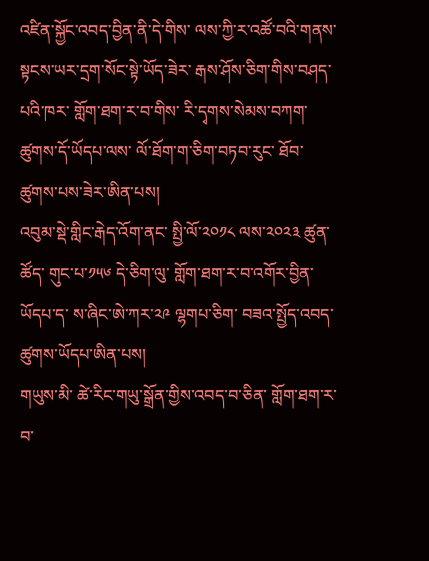འཛིན་སྐྱོང་འབད་བྱིན་ནི་དེ་གིས་ ལས་ཀྱི་ར་འཚོ་བའི་གནས་སྟངས་ཡར་དྲག་སོང་སྟེ་ཡོད་ཟེར་ རྒས་ཤོས་ཅིག་གིས་བཤད་པའི་ཁར་ གློག་ཐག་ར་བ་གིས་ རི་དྭགས་སེམས་བཀག་ཚུགས་དོ་ཡོདཔ་ལས་ ལོ་ཐོག་ག་ཅིག་བཏབ་རུང་ ཐོབ་ཚུགས་པས་ཟེར་ཨིན་པས།
འབུམ་སྡེ་གླིང་རྒེད་འོག་ནང་ སྤྱི་ལོ་༢༠༡༨ ལས་༢༠༢༣ ཚུན་ཚོད་ གུང་པ་༡༥༦ དེ་ཅིག་ལུ་ གློག་ཐག་ར་བ་འགོར་བྱིན་ཡོདཔ་ད་ ས་ཞིང་ཨེ་ཀར་༢༩ ལྷགཔ་ཅིག་ བཟའ་སྤྱོད་འབད་ཚུགས་ཡོདཔ་ཨིན་པས།
གཡུས་མི་ ཚེ་རིང་གཡུ་སྒྲོན་གྱིས་འབད་བ་ཅིན་ གློག་ཐག་ར་བ་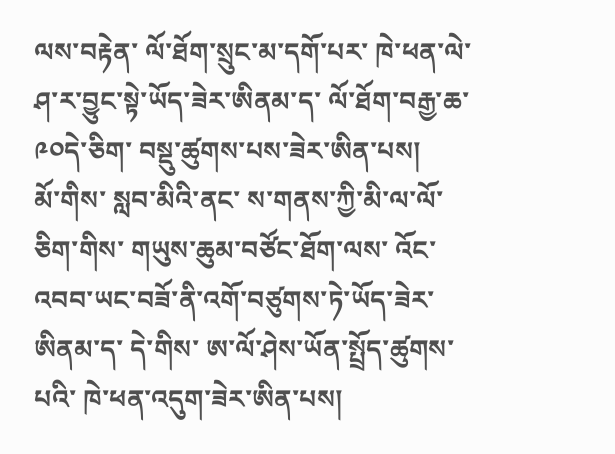ལས་བརྟེན་ ལོ་ཐོག་སྲུང་མ་དགོ་པར་ ཁེ་ཕན་ལེ་ཤ་ར་བྱུང་སྟེ་ཡོད་ཟེར་ཨིནམ་ད་ ལོ་ཐོག་བརྒྱ་ཆ་༩༠དེ་ཅིག་ བསྡུ་ཚུགས་པས་ཟེར་ཨིན་པས།
མོ་གིས་ སླབ་མིའི་ནང་ ས་གནས་ཀྱི་མི་ལ་ལོ་ཅིག་གིས་ གཡུས་ཆུམ་བཙོང་ཐོག་ལས་ འོང་འབབ་ཡང་བཟོ་ནི་འགོ་བཙུགས་ཏེ་ཡོད་ཟེར་ཨིནམ་ད་ དེ་གིས་ ཨ་ལོ་ཤེས་ཡོན་སྤྲོད་ཚུགས་པའི་ ཁེ་ཕན་འདུག་ཟེར་ཨིན་པས།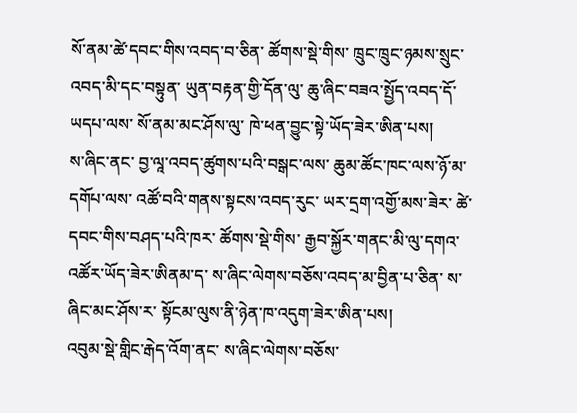སོ་ནམ་ཚེ་དབང་གིས་འབད་བ་ཅིན་ ཚོགས་སྡེ་གིས་ ཁྲུང་ཁྲུང་ཉམས་སྲུང་འབད་མི་དང་བསྟུན་ ཡུན་བརྟན་གྱི་དོན་ལུ་ ཆུ་ཞིང་བཟའ་སྤྱོད་འབད་དོ་ཡདཔ་ལས་ སོ་ནམ་མང་ཤོས་ལུ་ ཁེ་ཕན་བྱུང་སྟེ་ཡོད་ཟེར་ཨིན་པས།
ས་ཞིང་ནང་ བྱ་ལཱ་འབད་ཚུགས་པའི་བསྒང་ལས་ ཆུམ་ཚོང་ཁང་ལས་ཉོ་མ་དགོཔ་ལས་ འཚོ་བའི་གནས་སྟངས་འབད་རུང་ ཡར་དྲག་འགྱོ་མས་ཟེར་ ཚེ་དབང་གིས་བཤད་པའི་ཁར་ ཚོགས་སྡེ་གིས་ རྒྱབ་སྐྱོར་གནང་མི་ལུ་དགའ་འཚོར་ཡོད་ཟེར་ཨིནམ་ད་ ས་ཞིང་ལེགས་བཅོས་འབད་མ་བྱིན་པ་ཅིན་ ས་ཞིང་མང་ཤོས་ར་ སྟོངམ་ལུས་ནི་ཉེན་ཁ་འདུག་ཟེར་ཨིན་པས།
འབུམ་སྡེ་གླིང་རྒེད་འོག་ནང་ ས་ཞིང་ལེགས་བཅོས་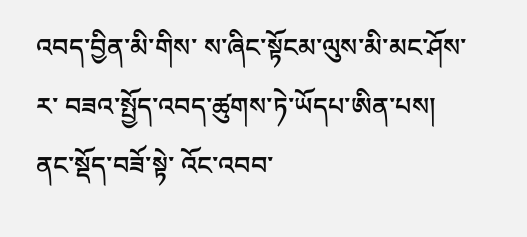འབད་བྱིན་མི་གིས་ ས་ཞིང་སྟོངམ་ལུས་མི་མང་ཤོས་ར་ བཟའ་སྤྱོད་འབད་ཚུགས་ཏེ་ཡོདཔ་ཨིན་པས།
ནང་སྡོད་བཟོ་སྟེ་ འོང་འབབ་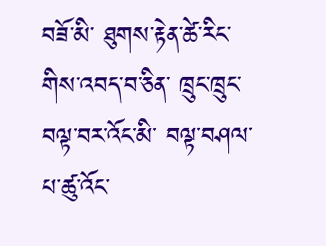བཟོ་མི་ ཐུགས་རྟེན་ཚེ་རིང་གིས་འབད་བ་ཅིན་ ཁྲུང་ཁྲུང་བལྟ་བར་འོང་མི་ བལྟ་བཤལ་པ་ཚུ་འོང་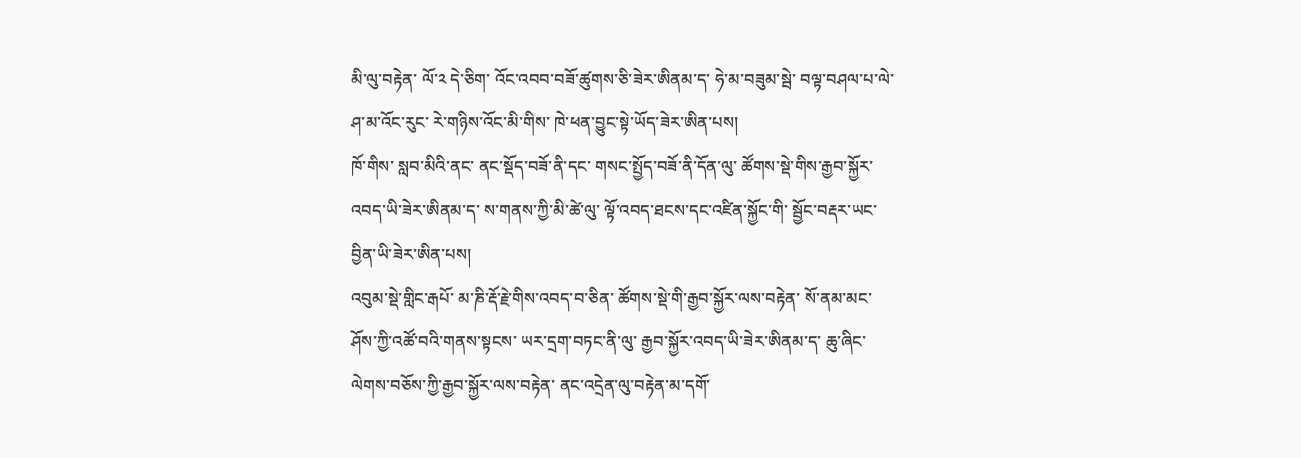མི་ལུ་བརྟེན་ ལོ་༢ དེ་ཅིག་ འོང་འབབ་བཟོ་ཚུགས་ཅི་ཟེར་ཨིནམ་ད་ ཧེ་མ་བཟུམ་སྦེ་ བལྟ་བཤལ་པ་ལེ་ཤ་མ་འོང་རུང་ རེ་གཉིས་འོང་མི་གིས་ ཁེ་ཕན་བྱུང་སྟེ་ཡོད་ཟེར་ཨིན་པས།
ཁོ་གིས་ སླབ་མིའི་ནང་ ནང་སྡོད་བཟོ་ནི་དང་ གསང་སྤྱོད་བཟོ་ནི་དོན་ལུ་ ཚོགས་སྡེ་གིས་རྒྱབ་སྐྱོར་འབད་ཡི་ཟེར་ཨིནམ་ད་ ས་གནས་ཀྱི་མི་ཚེ་ལུ་ ལྟོ་འབད་ཐངས་དང་འཛིན་སྐྱོང་གི་ སྦྱོང་བརྡར་ཡང་བྱིན་ཡི་ཟེར་ཨིན་པས།
འབུམ་སྡེ་གླིང་རྒཔོ་ མ་ཎི་རྡོ་རྗེ་གིས་འབད་བ་ཅིན་ ཚོགས་སྡེ་གི་རྒྱབ་སྐྱོར་ལས་བརྟེན་ སོ་ནམ་མང་ཤོས་ཀྱི་འཚོ་བའི་གནས་སྟངས་ ཡར་དྲག་བཏང་ནི་ལུ་ རྒྱབ་སྐྱོར་འབད་ཡི་ཟེར་ཨིནམ་ད་ ཆུ་ཞིང་ལེགས་བཅོས་ཀྱི་རྒྱབ་སྐྱོར་ལས་བརྟེན་ ནང་འདྲེན་ལུ་བརྟེན་མ་དགོ་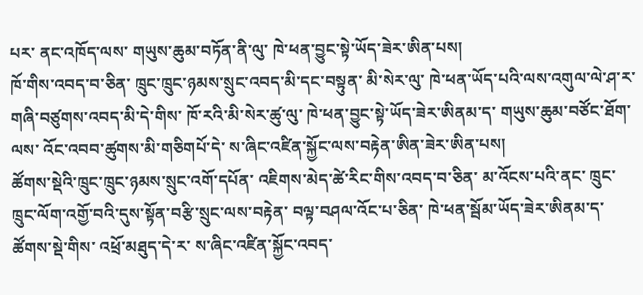པར་ ནང་འཁོད་ལས་ གཡུས་ཆུམ་བཏོན་ནི་ལུ་ ཁེ་ཕན་བྱུང་སྟེ་ཡོད་ཟེར་ཨིན་པས།
ཁོ་གིས་འབད་བ་ཅིན་ ཁྲུང་ཁྲུང་ཉམས་སྲུང་འབད་མི་དང་བསྟུན་ མི་སེར་ལུ་ ཁེ་ཕན་ཡོད་པའི་ལས་འགུལ་ལེ་ཤ་ར་ གཞི་བཙུགས་འབད་མི་དེ་གིས་ ཁོ་རའི་མི་སེར་ཚུ་ལུ་ ཁེ་ཕན་བྱུང་སྟེ་ཡོད་ཟེར་ཨིནམ་ད་ གཡུས་ཆུམ་བཙོང་ཐོག་ལས་ འོང་འབབ་ཚུགས་མི་གཅིགཔོ་དེ་ ས་ཞིང་འཛིན་སྐྱོང་ལས་བརྟེན་ཨིན་ཟེར་ཨིན་པས།
ཚོགས་སྡེའི་ཁྲུང་ཁྲུང་ཉམས་སྲུང་འགོ་དཔོན་ འཇིགས་མེད་ཚེ་རིང་གིས་འབད་བ་ཅིན་ མ་འོངས་པའི་ནང་ ཁྲུང་ཁྲུང་ལོག་འགྱོ་བའི་དུས་སྟོན་བརྩི་སྲུང་ལས་བརྟེན་ བལྟ་བཤལ་འོང་པ་ཅིན་ ཁེ་ཕན་སྦོམ་ཡོད་ཟེར་ཨིནམ་ད་ ཚོགས་སྡེ་གིས་ འཕྲོ་མཐུད་དེ་ར་ ས་ཞིང་འཛིན་སྐྱོང་འབད་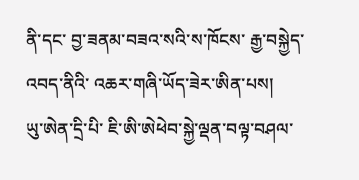ནི་དང་ བྱ་ཟནམ་བཟའ་སའི་ས་ཁོངས་ རྒྱ་བསྐྱེད་འབད་ནིའི་ འཆར་གཞི་ཡོད་ཟེར་ཨིན་པས།
ཡུ་ཨེན་དྲི་པི་ ཇི་ཨི་ཨེཕེབ་སྐྱེ་ལྡན་བལྟ་བཤལ་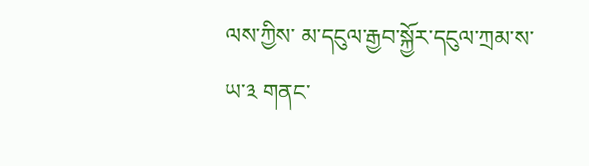ལས་ཀྱིས་ མ་དངུལ་རྒྱབ་སྐྱོར་དངུལ་ཀྲམ་ས་ཡ་༣ གནང་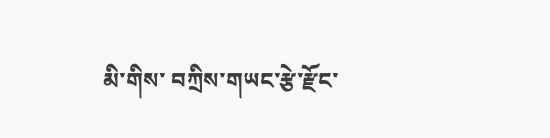མི་གིས་ བཀྲིས་གཡང་རྩེ་རྫོང་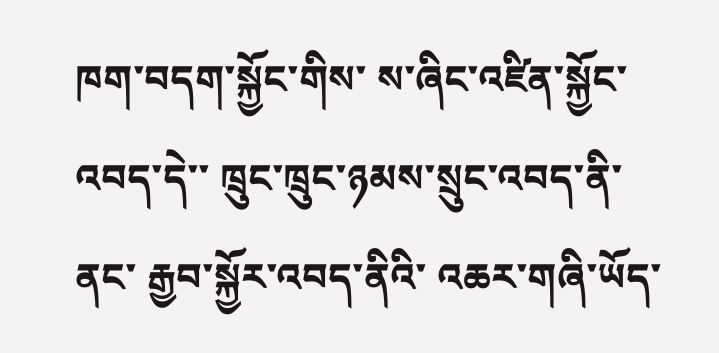ཁག་བདག་སྐྱོང་གིས་ ས་ཞིང་འཛིན་སྐྱོང་འབད་དེ་་ ཁྲུང་ཁྲུང་ཉམས་སྲུང་འབད་ནི་ནང་ རྒྱབ་སྐྱོར་འབད་ནིའི་ འཆར་གཞི་ཡོད་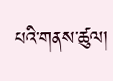པའི་གནས་ཚུལ།